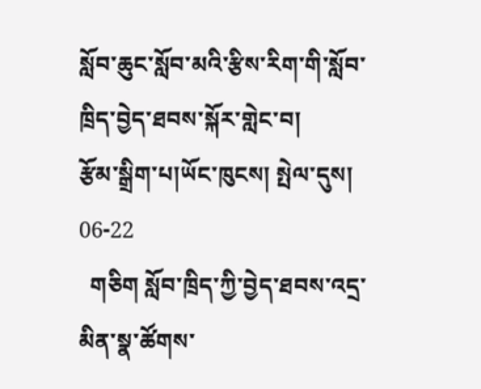སློབ་ཆུང་སློབ་མའི་རྩིས་རིག་གི་སློབ་ཁྲིད་བྱེད་ཐབས་སྐོར་གླེང་བ།
རྩོམ་སྒྲིག་པ།ཡོང་ཁུངས། སྤེལ་དུས། 06-22
  གཅིག སློབ་ཁྲིད་ཀྱི་བྱེད་ཐབས་འདྲ་མིན་སྣ་ཚོགས་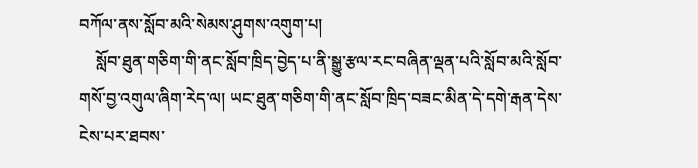བཀོལ་ནས་སློབ་མའི་སེམས་ཤུགས་འགུག་པ།
    སློབ་ཐུན་གཅིག་གི་ནང་སློབ་ཁྲིད་བྱེད་པ་ནི་སྒྱུ་རྩལ་རང་བཞིན་ལྡན་པའི་སློབ་མའི་སློབ་གསོ་བྱ་འགུལ་ཞིག་རེད་ལ། ཡང་ཐུན་གཅིག་གི་ནང་སློབ་ཁྲིད་བཟང་མིན་དེ་དགེ་རྒན་དེས་ངེས་པར་ཐབས་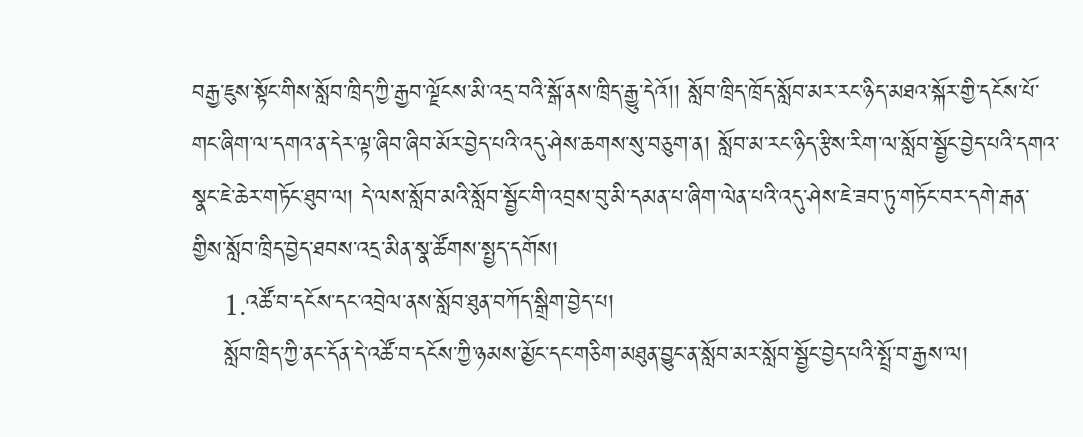བརྒྱ་ཇུས་སྟོང་གིས་སློབ་ཁྲིད་ཀྱི་རྒྱབ་ལྗོངས་མི་འདྲ་བའི་སྒོ་ནས་ཁྲིད་རྒྱུ་དེའོ།། སློབ་ཁྲིད་ཁྲོད་སློབ་མར་རང་ཉིད་མཐའ་སྐོར་གྱི་དངོས་པོ་གང་ཞིག་ལ་དགའ་ན་དེར་ལྟ་ཞིབ་ཞིབ་མོར་བྱེད་པའི་འདུ་ཤེས་ཆགས་སུ་བཅུག་ན། སློབ་མ་རང་ཉིད་རྩིས་རིག་ལ་སློབ་སྦྱོང་བྱེད་པའི་དགའ་སྣང་ཇེ་ཆེར་གཏོང་ཐུབ་ལ། དེ་ལས་སློབ་མའི་སློབ་སྦྱོང་གི་འབྲས་བུ་མི་དམན་པ་ཞིག་ལེན་པའི་འདུ་ཤེས་ཇེ་ཟབ་ཏུ་གཏོང་བར་དགེ་རྒན་གྱིས་སློབ་ཁྲིད་བྱེད་ཐབས་འདྲ་མིན་སྣ་ཚོགས་སྤྱད་དགོས།
    1.འཚོ་བ་དངོས་དང་འབྲེལ་ནས་སློབ་ཐུན་བཀོད་སྒྲིག་བྱེད་པ།
    སློབ་ཁྲིད་ཀྱི་ནང་དོན་དེ་འཚོ་བ་དངོས་ཀྱི་ཉམས་མྱོང་དང་གཅིག་མཐུན་བྱུང་ན་སློབ་མར་སློབ་སྦྱོང་བྱེད་པའི་སྤྲོ་བ་རྒྱས་ལ།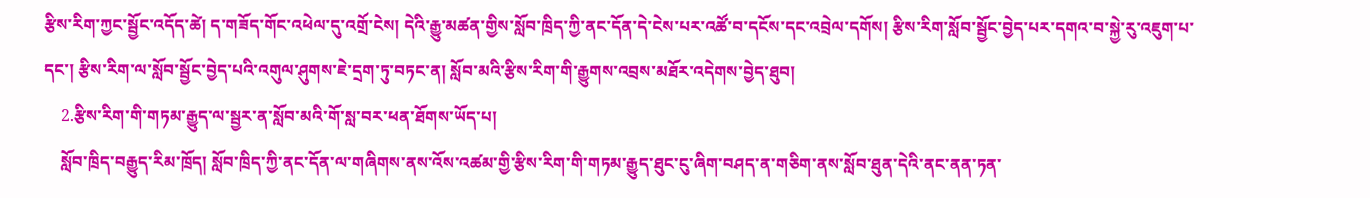རྩིས་རིག་ཀྱང་སྦྱོང་འདོད་ཚེ། ད་གཟོད་གོང་འཕེལ་དུ་འགྲོ་ངེས། དེའི་རྒྱུ་མཚན་གྱིས་སློབ་ཁྲིད་ཀྱི་ནང་དོན་དེ་ངེས་པར་འཚོ་བ་དངོས་དང་འབྲེལ་དགོས། རྩིས་རིག་སློབ་སྦྱོང་བྱེད་པར་དགའ་བ་སྐྱེ་རུ་འཇུག་པ་དང་། རྩིས་རིག་ལ་སློབ་སྦྱོང་བྱེད་པའི་འགུལ་ཤུགས་ཇེ་དྲག་ཏུ་བཏང་ན། སློབ་མའི་རྩིས་རིག་གི་རྒྱུགས་འབྲས་མཐོར་འདེགས་བྱེད་ཐུབ།
    2.རྩིས་རིག་གི་གཏམ་རྒྱུད་ལ་སྦྱར་ན་སློབ་མའི་གོ་སླ་བར་ཕན་ཐོགས་ཡོད་པ།
    སློབ་ཁྲིད་བརྒྱུད་རིམ་ཁྲོད། སློབ་ཁྲིད་ཀྱི་ནང་དོན་ལ་གཞིགས་ནས་འོས་འཚམ་གྱི་རྩིས་རིག་གི་གཏམ་རྒྱུད་ཐུང་ངུ་ཞིག་བཤད་ན་གཅིག་ནས་སློབ་ཐུན་དེའི་ནང་ནན་ཏན་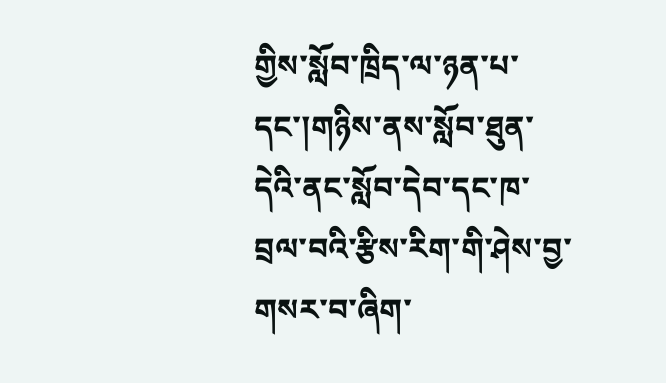གྱིས་སློབ་ཁྲིད་ལ་ཉན་པ་དང་།གཉིས་ནས་སློབ་ཐུན་དེའི་ནང་སློབ་དེབ་དང་ཁ་བྲལ་བའི་རྩིས་རིག་གི་ཤེས་བྱ་གསར་བ་ཞིག་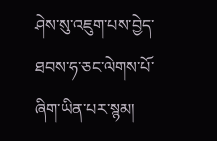ཤེས་སུ་འཇུག་པས་བྱེད་ཐབས་ཧ་ཅང་ལེགས་པོ་ཞིག་ཡིན་པར་སྙམ།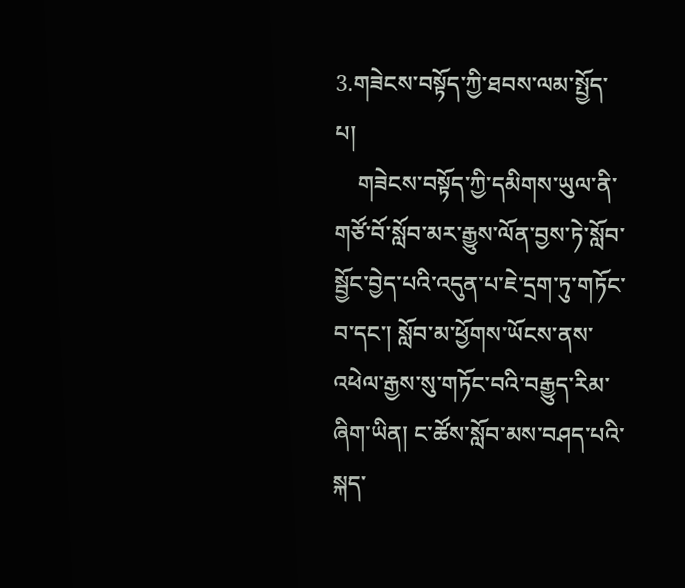3.གཟེངས་བསྟོད་ཀྱི་ཐབས་ལམ་སྤྱོད་པ།
    གཟེངས་བསྟོད་ཀྱི་དམིགས་ཡུལ་ནི་གཙོ་བོ་སློབ་མར་རྒྱུས་ལོན་བྱས་ཏེ་སློབ་སྦྱོང་བྱེད་པའི་འདུན་པ་ཇེ་དྲག་ཏུ་གཏོང་བ་དང་། སློབ་མ་ཕྱོགས་ཡོངས་ནས་འཕེལ་རྒྱས་སུ་གཏོང་བའི་བརྒྱུད་རིམ་ཞིག་ཡིན། ང་ཚོས་སློབ་མས་བཤད་པའི་སྐད་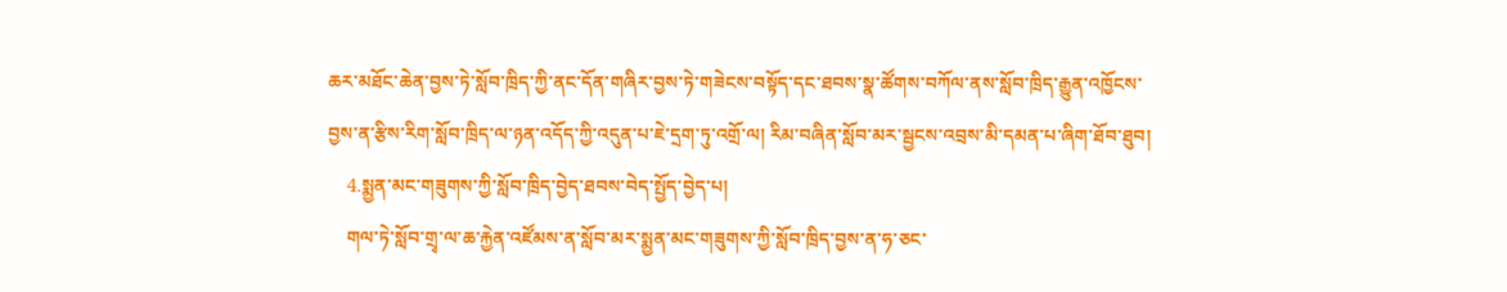ཆར་མཐོང་ཆེན་བྱས་ཏེ་སློབ་ཁྲིད་ཀྱི་ནང་དོན་གཞིར་བྱས་ཏེ་གཟེངས་བསྟོད་དང་ཐབས་སྣ་ཚོགས་བཀོལ་ནས་སློབ་ཁྲིད་རྒྱུན་འཁྱོངས་བྱས་ན་རྩིས་རིག་སློབ་ཁྲིད་ལ་ཉན་འདོད་ཀྱི་འདུན་པ་ཇེ་དྲག་ཏུ་འགྲོ་ལ། རིམ་བཞིན་སློབ་མར་སྦྱངས་འབྲས་མི་དམན་པ་ཞིག་ཐོབ་ཐུབ།
    4.སྨྱན་མང་གཟུགས་ཀྱི་སློབ་ཁྲིད་བྱེད་ཐབས་བེད་སྤྱོད་བྱེད་པ།
    གལ་ཏེ་སློབ་གྲྭ་ལ་ཆ་རྐྱེན་འཛོམས་ན་སློབ་མར་སྨྱན་མང་གཟུགས་ཀྱི་སློབ་ཁྲིད་བྱས་ན་ཧ་ཅང་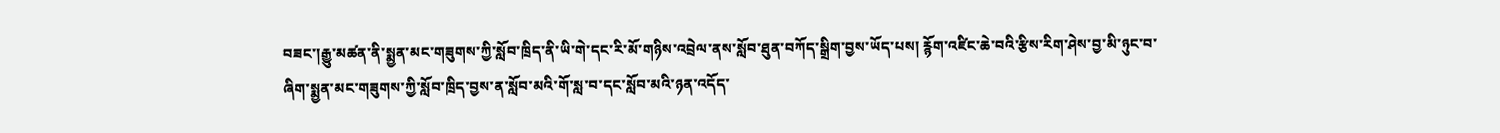བཟང་།རྒྱུ་མཚན་ནི་སྨྱན་མང་གཟུགས་ཀྱི་སློབ་ཁྲིད་ནི་ཡི་གེ་དང་རི་མོ་གཉིས་འབྲེལ་ནས་སློབ་ཐུན་བཀོད་སྒྲིག་བྱས་ཡོད་པས། རྙོག་འཛིང་ཆེ་བའི་རྩིས་རིག་ཤེས་བྱ་མི་ཉུང་བ་ཞིག་སྨྱན་མང་གཟུགས་ཀྱི་སློབ་ཁྲིད་བྱས་ན་སློབ་མའི་གོ་སླ་བ་དང་སློབ་མའི་ཉན་འདོད་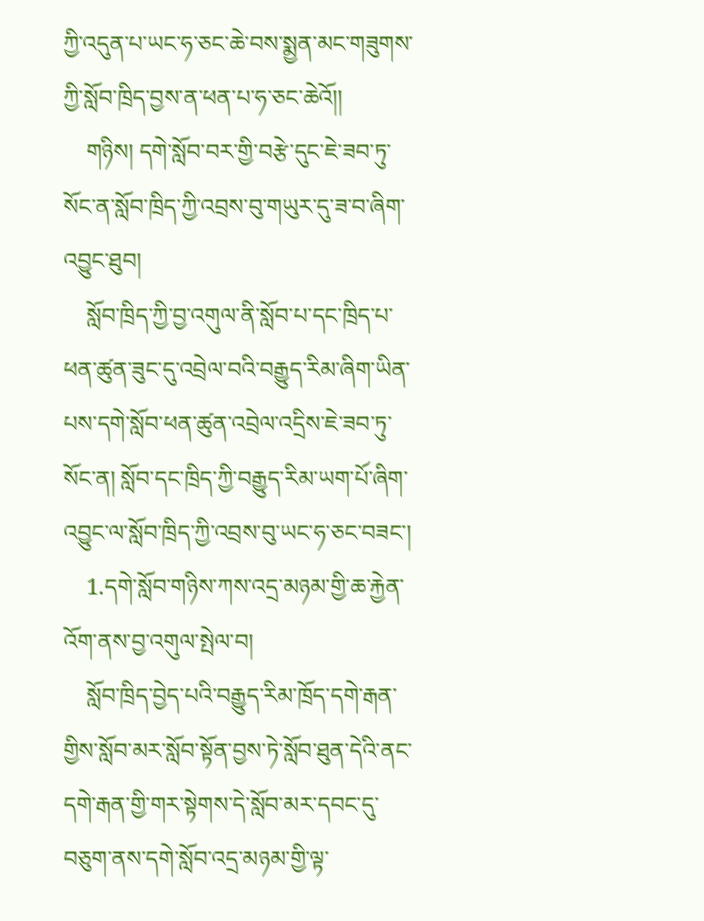ཀྱི་འདུན་པ་ཡང་ཧ་ཅང་ཆེ་བས་སྨྱན་མང་གཟུགས་ཀྱི་སློབ་ཁྲིད་བྱས་ན་ཕན་པ་ཧ་ཅང་ཆེའོ།།
    གཉིས། དགེ་སློབ་བར་གྱི་བརྩེ་དུང་ཇེ་ཟབ་ཏུ་སོང་ན་སློབ་ཁྲིད་ཀྱི་འབྲས་བུ་གཡུར་དུ་ཟ་བ་ཞིག་འབྱུང་ཐུབ།
    སློབ་ཁྲིད་ཀྱི་བྱ་འགུལ་ནི་སློབ་པ་དང་ཁྲིད་པ་ཕན་ཚུན་ཟུང་དུ་འབྲེལ་བའི་བརྒྱུད་རིམ་ཞིག་ཡིན་པས་དགེ་སློབ་ཕན་ཚུན་འབྲེལ་འདྲིས་ཇེ་ཟབ་ཏུ་སོང་ན། སློབ་དང་ཁྲིད་ཀྱི་བརྒྱུད་རིམ་ཡག་པོ་ཞིག་འབྱུང་ལ་སློབ་ཁྲིད་ཀྱི་འབྲས་བུ་ཡང་ཧ་ཅང་བཟང་།
    1.དགེ་སློབ་གཉིས་ཀས་འདྲ་མཉམ་གྱི་ཆ་རྐྱེན་འོག་ནས་བྱ་འགུལ་སྤེལ་བ།
    སློབ་ཁྲིད་བྱེད་པའི་བརྒྱུད་རིམ་ཁྲོད་དགེ་རྒན་གྱིས་སློབ་མར་སློབ་སྟོན་བྱས་ཏེ་སློབ་ཐུན་དེའི་ནང་དགེ་རྒན་གྱི་གར་སྟེགས་དེ་སློབ་མར་དབང་དུ་བཅུག་ནས་དགེ་སློབ་འདྲ་མཉམ་གྱི་ལྟ་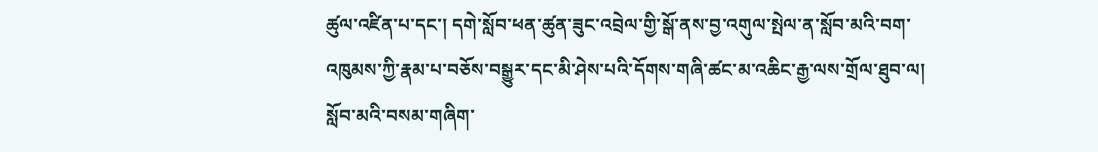ཚུལ་འཛིན་པ་དང་། དགེ་སློབ་ཕན་ཚུན་ཟུང་འབྲེལ་གྱི་སྒོ་ནས་བྱ་འགུལ་སྤེལ་ན་སློབ་མའི་བག་འཁུམས་ཀྱི་རྣམ་པ་བཅོས་བསྒྱུར་དང་མི་ཤེས་པའི་དོགས་གཞི་ཚང་མ་འཆིང་རྒྱ་ལས་གྲོལ་ཐུབ་ལ། སློབ་མའི་བསམ་གཞིག་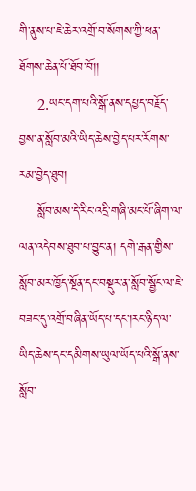གི་ནུས་པ་ཇེ་ཆེར་འགྲོ་བ་སོགས་ཀྱི་ཕན་ཐོགས་ཆེན་པོ་ཐོབ་བོ།།
    2.ཡང་དག་པའི་སྒོ་ནས་དཔྱད་བརྗོད་བྱས་ན་སློབ་མའི་ཡིད་ཆེས་བྱེད་པར་རོགས་རམ་བྱེད་ཐུབ།
    སློབ་མས་དེ་རིང་འདྲི་གཞི་མང་པོ་ཞིག་ལ་ལན་འདེབས་ཐུབ་པ་བྱུང་ན། དགེ་རྒན་གྱིས་སློབ་མར་ཁྱོད་སྔོན་དང་བསྡུར་ན་སློབ་སྦྱོང་ལ་ཇེ་བཟང་དུ་འགྲོ་བཞིན་ཡོད་པ་དང་།རང་ཉིད་ལ་ཡིད་ཆེས་དང་དམིགས་ཡུལ་ཡོད་པའི་སྒོ་ནས་སློབ་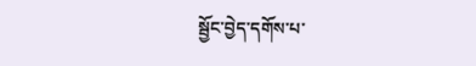སྦྱོང་བྱེད་དགོས་པ་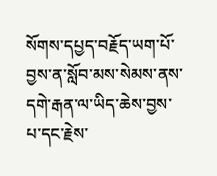སོགས་དཔྱད་བརྗོད་ཡག་པོ་བྱས་ན་སློབ་མས་སེམས་ནས་དགེ་རྒན་ལ་ཡིད་ཆེས་བྱས་པ་དང་རྗེས་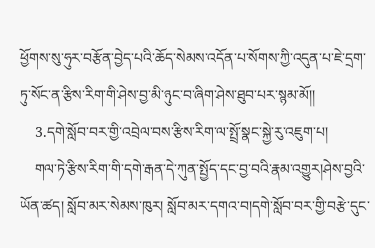ཕྱོགས་སུ་ཧུར་བརྩོན་བྱེད་པའི་ཆོད་སེམས་འདོན་པ་སོགས་ཀྱི་འདུན་པ་ཇེ་དྲག་ཏུ་སོང་ན་རྩིས་རིག་གི་ཤེས་བྱ་མི་ཉུང་བ་ཞིག་ཤེས་ཐུབ་པར་སྙམ་མོ།།
    3.དགེ་སློབ་བར་གྱི་འབྲེལ་བས་རྩིས་རིག་ལ་སྤྲོ་སྣང་སྐྱེ་རུ་འཇུག་པ།
    གལ་ཏེ་རྩིས་རིག་གི་དགེ་རྒན་དེ་ཀུན་སྤྱོད་དང་བྱ་བའི་རྣམ་འགྱུར།ཤེས་བྱའི་ཡོན་ཚད། སློབ་མར་སེམས་ཁུར། སློབ་མར་དགའ་བ།དགེ་སློབ་བར་གྱི་བརྩེ་དུང་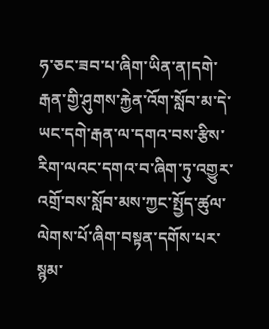ཧ་ཅང་ཟབ་པ་ཞིག་ཡིན་ན།དགེ་རྒན་གྱི་ཤུགས་རྐྱེན་འོག་སློབ་མ་དེ་ཡང་དགེ་རྒན་ལ་དགའ་བས་རྩིས་རིག་ལའང་དགའ་བ་ཞིག་ཏུ་འགྱུར་འགྲོ་བས་སློབ་མས་ཀྱང་སྤྱོད་ཚུལ་ལེགས་པོ་ཞིག་བསྟན་དགོས་པར་སྙམ་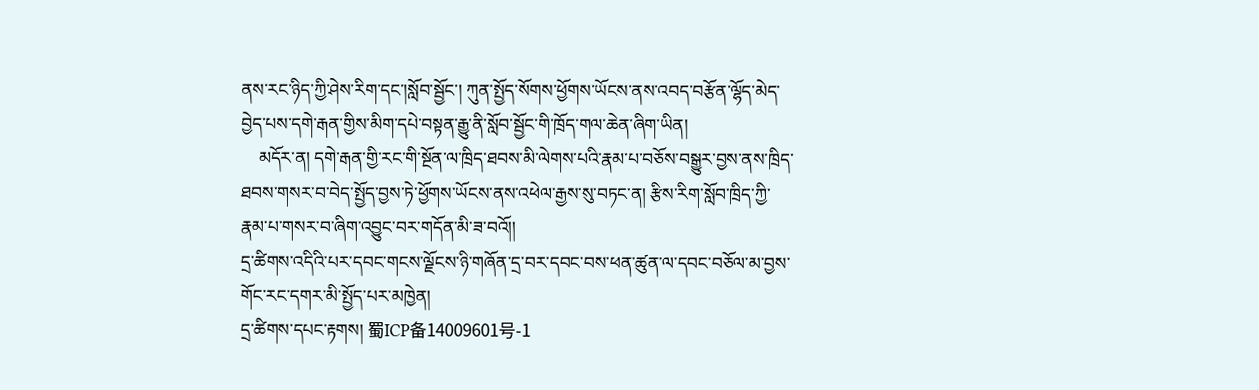ནས་རང་ཉིད་ཀྱི་ཤེས་རིག་དང་།སློབ་སྦྱོང་། ཀུན་སྤྱོད་སོགས་ཕྱོགས་ཡོངས་ནས་འབད་བརྩོན་ལྷོད་མེད་བྱེད་པས་དགེ་རྒན་གྱིས་མིག་དཔེ་བསྟན་རྒྱུ་ནི་སློབ་སྦྱོང་གི་ཁྲོད་གལ་ཆེན་ཞིག་ཡིན།
    མདོར་ན། དགེ་རྒན་གྱི་རང་གི་སྔོན་ལ་ཁྲིད་ཐབས་མི་ལེགས་པའི་རྣམ་པ་བཅོས་བསྒྱུར་བྱས་ནས་ཁྲིད་ཐབས་གསར་བ་བེད་སྤྱོད་བྱས་ཏེ་ཕྱོགས་ཡོངས་ནས་འཕེལ་རྒྱས་སུ་བཏང་ན། རྩིས་རིག་སློབ་ཁྲིད་ཀྱི་རྣམ་པ་གསར་བ་ཞིག་འབྱུང་བར་གདོན་མི་ཟ་བའོ།།
དྲ་ཚིགས་འདིའི་པར་དབང་གངས་ལྗོངས་ཉི་གཞོན་དྲ་བར་དབང་བས་ཕན་ཚུན་ལ་དབང་བཅོལ་མ་བྱས་གོང་རང་དགར་མི་སྤྱོད་པར་མཁྱེན།
དྲ་ཚིགས་དཔང་རྟགས། 蜀ICP备14009601号-1